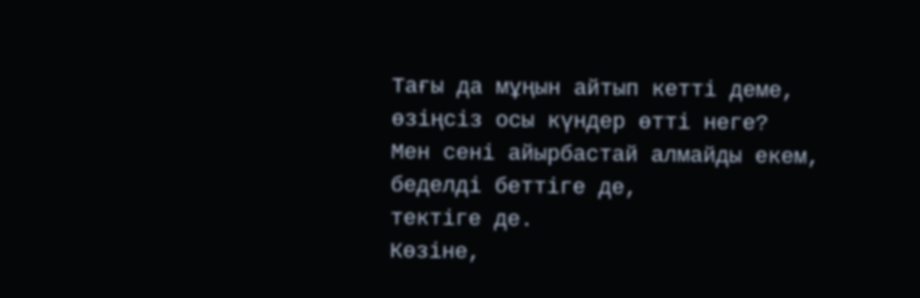Тағы да мұңын айтып кетті деме,
өзіңсіз осы күндер өтті неге?
Мен сені айырбастай алмайды екем,
беделді беттіге де,
тектіге де.
Көзіне,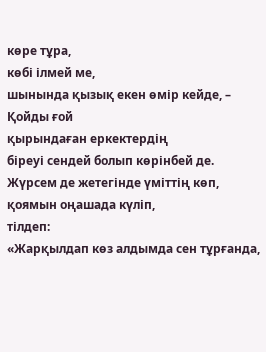көре тұра,
көбі ілмей ме,
шынында қызық екен өмір кейде, –
Қойды ғой
қырындаған еркектердің
біреуі сендей болып көрінбей де.
Жүрсем де жетегінде үміттің көп,
қоямын оңашада күліп,
тілдеп:
«Жарқылдап көз алдымда сен тұрғанда,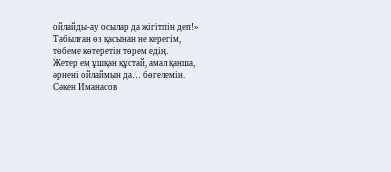ойлайды-ау осылар да жігітпін деп!»
Табылған өз қасынан не керегім,
төбеме көтеретін төрем едің.
Жетер ем ұшқан құстай, амал қанша,
әрнені ойлаймын да… бөгелемін.
Сәкен Иманасов